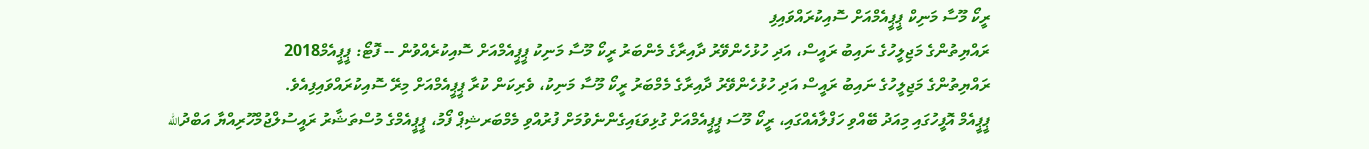ރީކޯ މޫސާ މަނިކް ޕީޕީއެމްއަށް ސޮއިކުރައްވައިފި
ރައްޔިތުންގެ މަޖިލީހުގެ ނައިބު ރައީސް، އަދި ހުޅުހެންވޭރު ދާއިރާގެ މެންބަރު ރީކޯ މޫސާ މަނިކު ޕީޕީއެމްއަށް ސޮއިކުރެއްވުން -- ފޮޓޯ: ޕީޕީއެމް2018
ރައްޔިތުންގެ މަޖިލީހުގެ ނައިބު ރައީސް އަދި ހުޅުހެންވޭރު ދާއިރާގެ މެމްބަރު ރީކޯ މޫސާ މަނިކު، ވެރިކަން ކުރާ ޕީޕީއެމްއަށް މިރޭ ސޮއިކުރައްވައިފިއެވެ.
ޕީޕީއެމް އޮފީހުގައި މިއަދު ބޭއްވި ހަފްލާއެއްގައި، ރީކޯ މޫސަ ޕީޕީއެމްއަށް ގުޅިވަޑައިގެންނެވުމަށް ފުރުއްވި މެމްބަރޝިޕް ފޯމު، ޕީޕީއެމްގެ މުސްތަޝާރު ރައީސުލްޖުމްހޫރިއްޔާ އަބްދުالله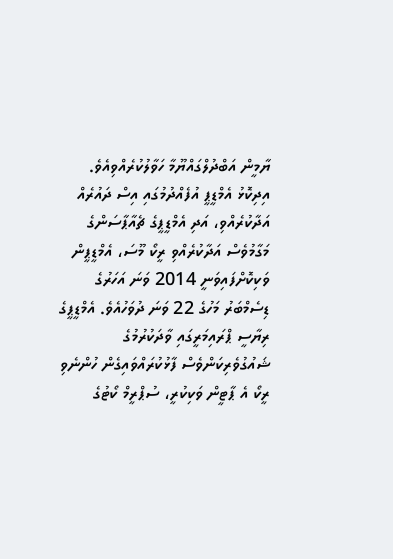ޔާމީން އަބްދުލްގައްޔޫމާ ހަވާލުކުރެއްވިއެވެ.
އިދިކޮޅު އެމްޑީޕީ އުފެއްދުމުގައި އިސް ދައުރެއް އަދާކުރެއްވި، އަދި އެމްޑީޕީގެ ޗެއާޕާސަންގެ މަގާމުވެސް އަދާކުރެއްވި ރީކޯ މޫސަ، އެމްޑީޕީން ވަކިކޮށްފައިވަނީ 2014 ވަނަ އަހަރުގެ ޑިސެމްބަރު މަހުގެ 22 ވަނަ ދުވަހުއެވެ. އެމްޑީޕީގެ ރިޔާސީ ޕްރައިމަރީގައި ވާދަކުރުމުގެ ޝައުގުވެރިކަންވެސް ފާޅުކުރައްވައިގެން ހުންނެވި ރީކޯ އެ ޕާޓީން ވަކިކުރީ، ސުޕްރީމް ކޯޓުގެ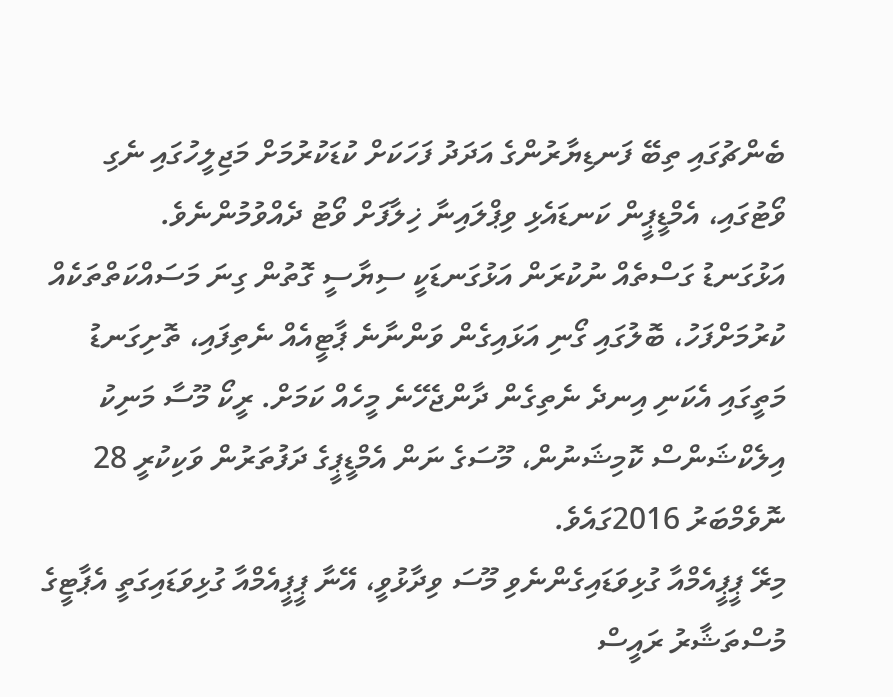ބެންޗުގައި ތިބޭ ފަނޑިޔާރުންގެ އަދަދު ފަހަކަށް ކުޑަކުރުމަށް މަޖިލީހުގައި ނެގި ވޯޓުގައި، އެމްޑީޕީން ކަނޑައެޅި ވިޕްލައިނާ ޚިލާފަށް ވޯޓު ދެއްވުމުންނެވެ.
އަޅުގަނޑު ގަސްތެއް ނުކުރަން އަޅުގަނޑަކީ ސިޔާސީ ގޮތުން ގިނަ މަސައްކަތްތަކެއް ކުރުމަށްފަހު، ބޮލުގައި ގޯނި އަޅައިގެން ވަންނާނެ ޕާޓީއެއް ނެތިފައި، ތޮށިގަނޑު މަތީގައި އެކަނި އިނދެ ނެތިގެން ދާންޖެހޭނެ މީހެއް ކަމަށް. ރީކޯ މޫސާ މަނިކު
އިލެކްޝަންސް ކޮމިޝަނުން، މޫސަގެ ނަން އެމްޑީޕީގެ ދަފުތަރުން ވަކިކުރީ 28 ނޮވެމްބަރު 2016ގައެވެ.
މިރޭ ޕީޕީއެމްއާ ގުޅިވަޑައިގެންނެވި މޫސަ ވިދާޅުވީ، އޭނާ ޕީޕީއެމްއާ ގުޅިވަޑައިގަތީ އެޕާޓީގެ މުސްތަޝާރު ރައީސް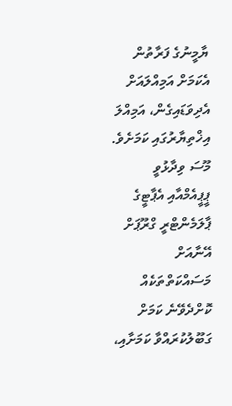ޔާމީނުގެ ފަރާތުން އެކަމަށް އަމިއްލައަށް އެދިވަޑައިގެން، އަމިއްލަ އިޚްތިޔާރުގައި ކަމަށެވެ.
މޫސަ ވިދާޅުވީ ޕީޕީއެމްއާއި އެޕާޓީގެ ޕާލަމެންޓްރީ ގްރޫޕަށް އޭނާއަށް މަސައްކަތްތަކެއް ކޮށްދެވޭނެ ކަމަށް ގަބޫލުކުރައްވާ ކަމަށާއި،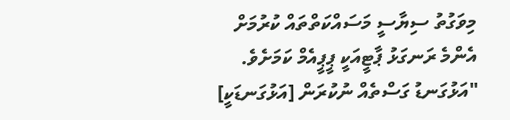މިވަގުތު ސިޔާސީ މަސައްކަތްތައް ކުރުމަށް އެންމެ ރަނގަޅު ޕާޓީއަކީ ޕީޕީއެމް ކަމަށެވެ.
"އަޅުގަނޑު ގަސްތެއް ނުކުރަން [އަޅުގަނޑަކީ]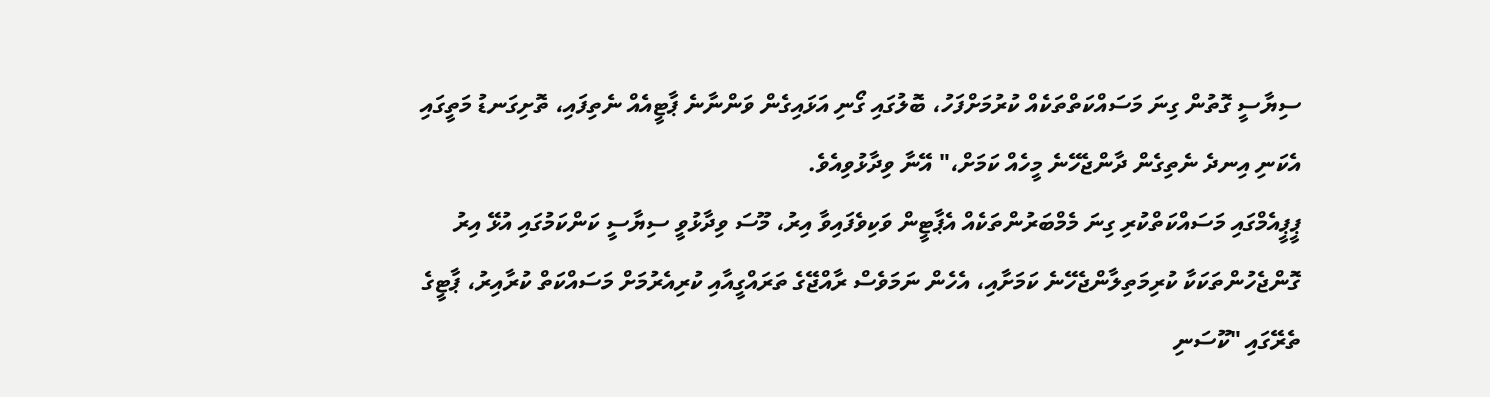ސިޔާސީ ގޮތުން ގިނަ މަސައްކަތްތަކެއް ކުރުމަށްފަހު، ބޮލުގައި ގޯނި އަޅައިގެން ވަންނާނެ ޕާޓީއެއް ނެތިފައި، ތޮށިގަނޑު މަތީގައި އެކަނި އިނދެ ނެތިގެން ދާންޖެހޭނެ މީހެއް ކަމަށް،" އޭނާ ވިދާޅުވިއެވެ.
ޕީޕީއެމްގައި މަސައްކަތްކުރި ގިނަ މެމްބަރުންތަކެއް އެޕާޓީން ވަކިވެފައިވާ އިރު، މޫސަ ވިދާޅުވީ ސިޔާސީ ކަންކަމުގައި އުޅޭ އިރު ގޮންޖެހުންތަކަކާ ކުރިމަތިލާންޖެހޭނެ ކަމަށާއި، އެހެން ނަމަވެސް ރާއްޖޭގެ ތަރައްގީއާއި ކުރިއެރުމަށް މަސައްކަތް ކުރާއިރު، ޕާޓީގެ ތެރޭގައި "ކޫސަނި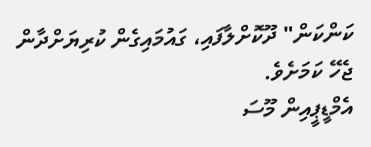ކަންކަން" ދޫކޮށްލާފައި، ގައުމައިގެން ކުރިޔަށްދާން ޖެހޭ ކަމަށެވެ.
އެމްޑީޕީއިން މޫސަ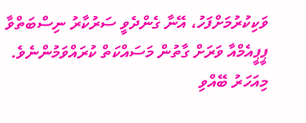ވަކިކުރުމަށްފަހު، އޭނާ ގެންދެވީ ސަރުކާރު ނިސްބަތްވާ ޕީޕީއެމްއާ ވަރަށް ގާތުން މަސައްކަތް ކުރައްވަމުންނެވެ. މިއަހަރު ބޭއްވި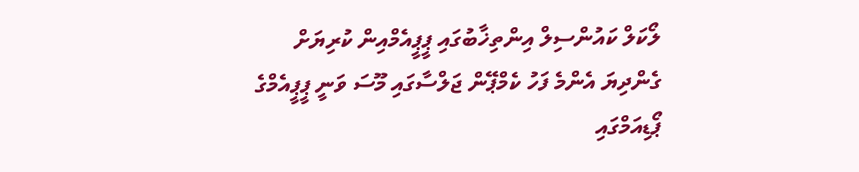ލޯކަލް ކައުންސިލް އިންތިޚާބުގައި ޕީޕީއެމްއިން ކުރިޔަށް ގެންދިޔަ އެންމެ ފަހު ކެމްޕޭން ޖަލްސާގައި މޫސަ ވަނީ ޕީޕީއެމްގެ ޕޯޑިއަމްގައި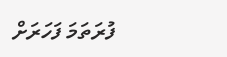ފުރަތަމަ ފަހަރަށް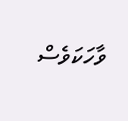ވާހަކަވެސް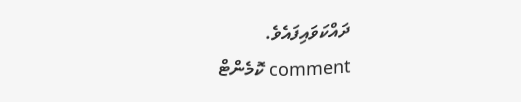ދައްކަވައިފައެވެ.
comment ކޮމެންޓް